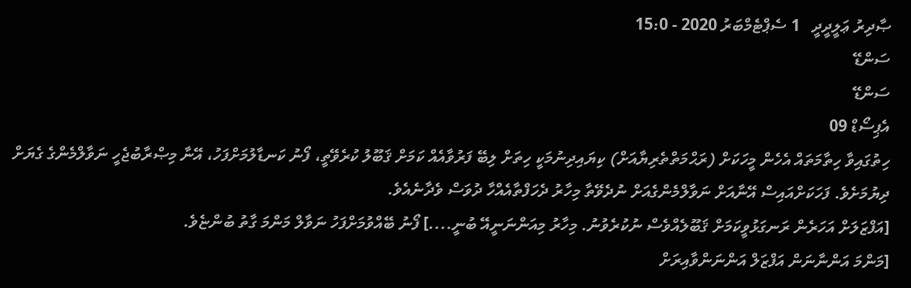ޞާދިރު ޢަލީދީދީ   1 ސެޕްޓެމްބަރު 2020 - 15:0
ސަންޑޭ
ސަންޑޭ
އެޕިސޯޑް 09
ހިތުގައިވާ ހިތާމަތައް އެހެން މީހަކަށް (ރަޙްމަތްތެރިޔާއަށް) ކިޔައިދިނުމަކީ ހިތަށް ލިބޭ ފަރުވާއެއް ކަމަށް ޤަބޫލު ކުރެވޭތީ، ފޯނު ކަނޑާލުމަށްފަހު، އޭނާ މިޞްރާބުޖެހީ ނަވާލްމެންގެ ގެޔަށް ދިޔުމަށެވެ. ފަހަކަށްއައިސް އޭނާއަށް ނަވާލްމެންގެއަށް ނުދެވޭތާ މިހާރު ދެހަފްތާއެއްހާ ދުވަސް ވެދާނެއެވެ.
[އަފްޒަލަށް އަހަރެން ރަނގަޅުވީކަމަށް ޤަބޫލެއްވެސް ނުކުރެވުނު. މިހާރު މިއަންނަނީއޭ ބުނީ....] ފޯނު ބޭއްވުމަށްފަހު ނަވާލް މަންމަ ގާތު ބުންޏެވެ.
[މަންމަ އަންނާނަން އަފްޒަލް އަންނަންވާއިރަށް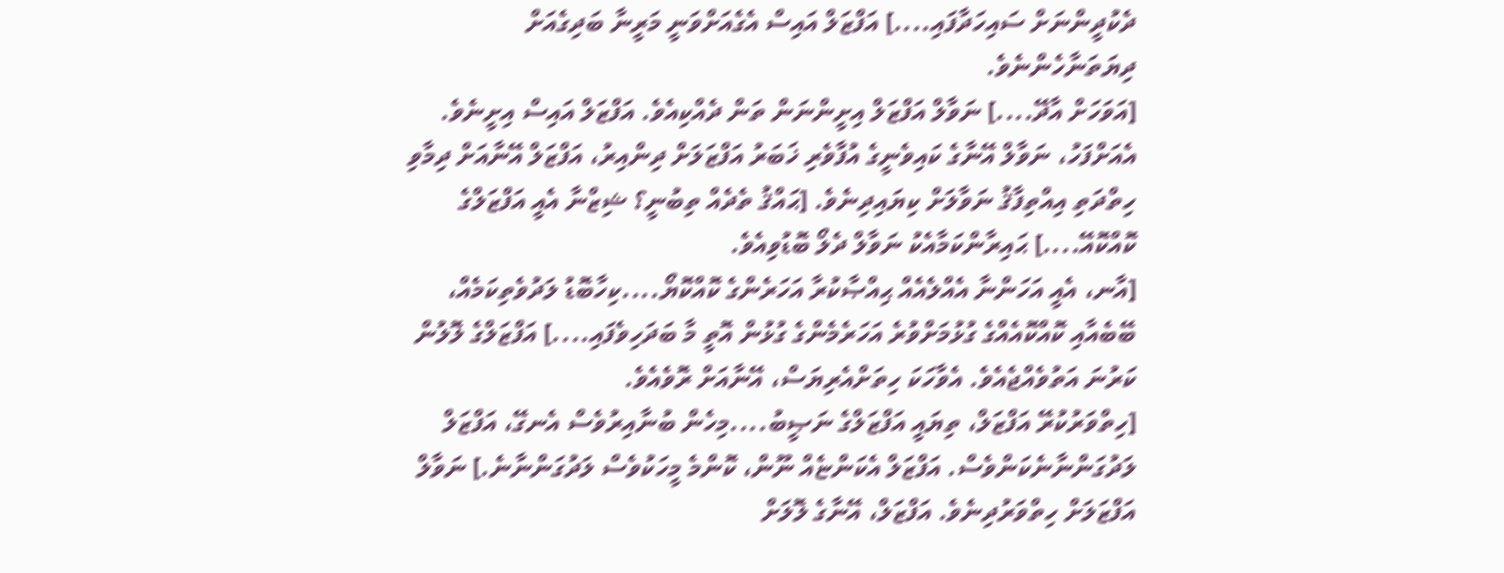ދެކުދީންނަށް ސައިހަދާފައި....] އަފްޒަލް އައިސް އެގެއަށްވަނީ މަރީނާ ބަދިގެއަށް ދިޔަތަނާހެންނެވެ.
[އަވަހަށް އާދޭ....] ނަވާލް އަފްޒަލް އިށީންނަން ތަން ދެއްކިއެވެ. އަފްޒަލް އައިސް އިށީނެވެ. އެއަށްފަހު، ނަވާލް އޭނާގެ ކައިވެނީގެ އުފާވެރި ޚަބަރު އަފްޒަލަށް ދިންއިރު، އަފްޒަލް އޭނާއަށް ދިމާވި ހިތްދަތި އިއްތިފާޤު ނަވާލަށް ކިޔައިދިނެވެ. [ޙައްޤު ތެދެއް ތިބުނީ؟ ޝިޒްނާ އެއީ އަފްޒަލްގެ ކޮއްކޮއޭ....] ޙައިރާންކަމާއެކު ނަވާލް ދެލޯ ބޮޑުވިއެވެ.
[އާނ، އެއީ އަހަންނާ އެއްލެއެއް ޙިއްޞާކުރާ އަހަރެންގެ ކޮއްކޮޔޯ....ކިހާބޮޑު ލަދުވެތިކަމެއް، ބޭބެއާއި ކޮއްކޮއެއްގެ ގުޅުމަށްވުރެ އަހަރެމެންގެ ގުޅުން އޮތީ މާ ބަދަހިވެފައި....] އަފްޒަލްގެ ލޮލުން ކަރުނަ އަތުވެއްޖެއެވެ. އެވާހަކަ ހިތަށްއެރިޔަސް، އޭނާއަށް ރޮވެއެވެ.
[ހިތްވަރުކުރޭ އަފްޒަލް، ތިޔައީ އަފްޒަލްގެ ނަޞީބު....މިހެން ބުނާއިރުވެސް އެނގޭ، އަފްޒަލް ލަދުގަންނާނެކަންވެސް. އަފްޒަލް އެކަންޏެއް ނޫން، ކޮންމެ މީހަކުވެސް ލަދުގަންނާނެ.] ނަވާލް އަފްޒަލަށް ހިތްވަރުދިނެވެ. އަފްޒަލް، އޭނާގެ ލޮލަށް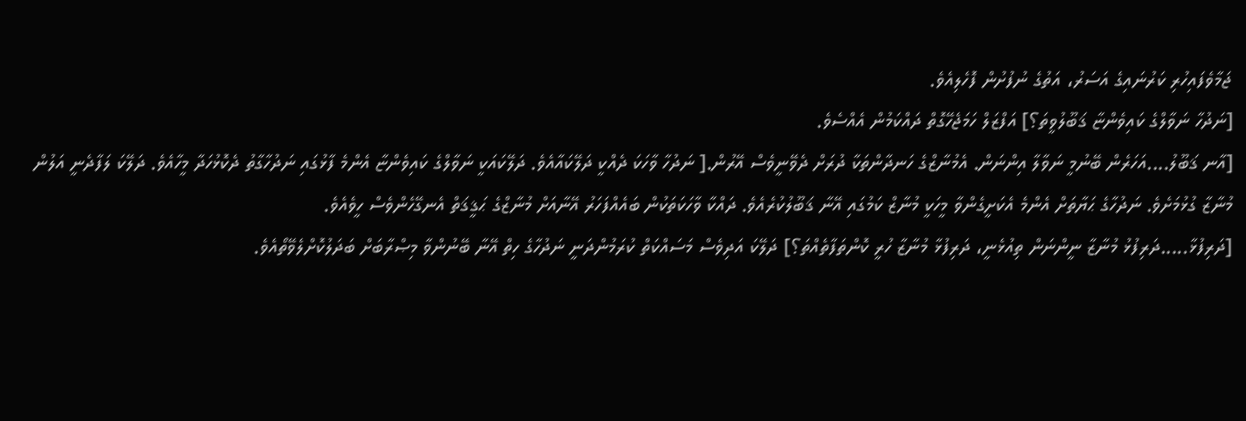ޖަމާވެފައިހުރި ކަރުނައިގެ އަސަރު، އަތުގެ ނުފުށުން ފޮހެލިއެވެ.
[ނަދުހާ ނަވާލްގެ ކައިވެންޏާ ޤަބޫލުވީތަ؟] އަފްޒަލް ހަމަޖެހޭގޮތް ދައްކަމުން އެއްސެވެ.
[އާނ ޤަބޫލު....އަހަރެން ބޭނުމީ ނަވާލާ އިންނަން. އެމުނާޒްގެ ހަނދާންތަކާ ދުރަށް ދެވޭނީވެސް އޭރުން.[ ނަދުހާ ވާހަކަ ދެއްކީ ދަލޭކައާއެވެ. ދަލޭކައަކީ ނަވާލްގެ ކައިވެންޏާ އެންމެ ފާޅުގައި ނަދުހާގާތު ދެކޮޅުހަދާ މީހާއެވެ. ދަލޭކަ ލަފާދެނީ އަލުން މުނާޒާ ގުޅުމަށެވެ. ނަދުހާގެ ޙަޔާތަށް އެންމެ އެކަށީގެންވާ މީހަކީ މުނާޒް ކަމުގައި އޭނާ ޤަބޫލުކުރެއެވެ. ދައްކާ ވާހަކަތަކުން ބައެއްފަހަރު އޭނާއަށް މުނާޒްގެ ޙަޤީޤަތް އެނގޭހެންވެސް ހީވެއެވެ.
[ދަރިފުޅާ.....ދަރިފުޅު މުނާޒާ ނީންނަން ތިއުޅެނީ، ދަރިފުޅާ މުނާޒާ ހުރީ ކޮންތަފާތެއްތަ؟] ދަލޭކަ އަދިވެސް މަސައްކަތް ކުރަމުންދަނީ ނަދުހާގެ ހިތް އޭނާ ބޭނުންވާ މިޞްރާބަށް ބަދަލުކޮށްލެވޭތޯއެވެ.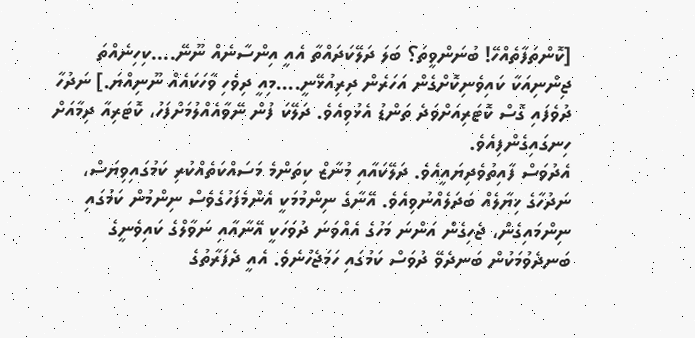[ކޮންތަފާތެއްހޭ! ބުނަންވީތަ؟ ބަލަ ދަލޭކަދައްތާ އެއީ އިންސާނެއް ނޫނޭ....ކިހިނެއްތަ ޖިންނިއަކާ ކައިވެނިކޮށްގެން އަހަރެން ދިރިއުޅޭނީ....މިއީ ދިވެހި ވާހަކައެއް ނޫނިއްޔަ.] ނަދުހާ ދުވެފައި ގޮސް ކޮޓަރިއަށްވަދެ ތަންޑު އެޅުވިއެވެ. ދަލޭކަ ފުން ނޭވާއެއްލުމަށްފަހު، ކޮޓަރިއާ ދިމާއަށް ހިނގައިގެންފިއެވެ.
އެދުވަސް ފާއިތުވެދިޔައީއެވެ. ދަލޭކައާއި މުނާޒް ކިތަންމެ މަސައްކަތެއްކުރި ކަމުގައިވިޔަސް، ނަދުހާގެ ޚިޔާލެއް ބަދަލެއްނުވިއެވެ. އޭނާގެ ނިންމުމަކީ އެންމެފަހުގެވެސް ނިންމުން ކަމުގައި ނިންމައިގެން، ޖެހިގެން އަންނަ މަހުގެ އެއްވަނަ ދުވަހަކީ އޭނާއާއި ނަވާލްގެ ކައިވެނީގެ ބަނދެވުމަކުން ބަނދެވޭ ދުވަސް ކަމުގައި ހަމަޖެހުނެވެ. އެއީ ދެފަރާތުގެ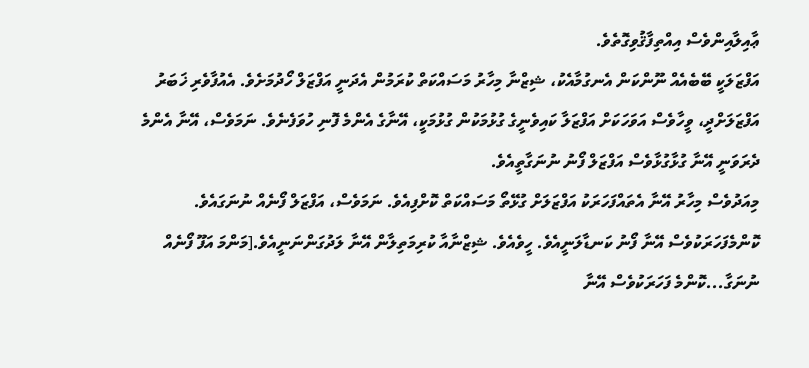ޢާއިލާއިންވެސް އިއްތިފާޤުވިގޮތެވެ.
އަފްޒަލަކީ ބޭބެއެއް ނޫންކަން އެނގުމާއެކު، ޝިޒްނާ މިހާރު މަސައްކަތް ކުރަމުން އެދަނީ އަފްޒަލް ހޯދުމަށެވެ. އެއުފާވެރި ޚަބަރު އަފްޒަލަށްދީ، ވީހާވެސް އަވަހަކަށް އަފްޒަލާ ކައިވެނީގެ ގުޅުމަކުން ގުޅުމަކީ، އޭނާގެ އެންމެ ފޮނި ހުވަފެނެވެ. ނަމަވެސް، އޭނާ އެންމެ ދެރަވަނީ އޭނާ ގުޅާގުޅާވެސް އަފްޒަލް ފޯނު ނުނަގާތީއެވެ.
މިއަދުވެސް މިހާރު އޭނާ އެތައްފަހަރަކު އަފްޒަލަށް ގުޅޭތޯ މަސައްކަތް ކޮށްފިއެވެ. ނަމަވެސް، އަފްޒަލް ފޯނެއް ނުނަގައެވެ. ކޮންމެފަހަރަކުވެސް އޭނާ ފޯނު ކަނޑާލަނީއެވެ. ހީވެއެވެ. ޝިޒްނާއާ ކުރިމަތިލާން އޭނާ ލަދުގަންނަނީއެވެ.[މަންމަ އަފޫ ފޯނެއް ނުނަގާ...ކޮންމެ ފަހަރަކުވެސް އޭނާ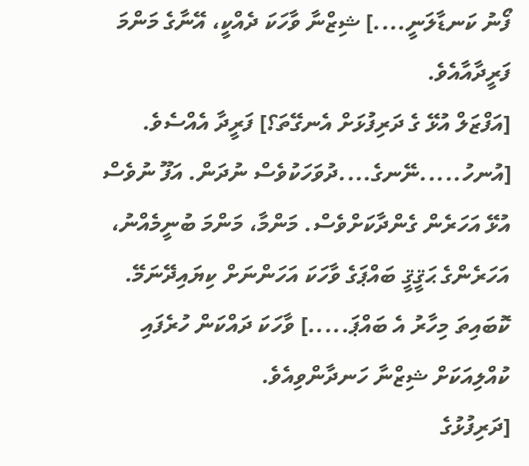ފޯނު ކަނޑާލަނީ....] ޝިޒްނާ ވާހަކަ ދެއްކީ، އޭނާގެ މަންމަ ފަރީދާއާއެވެ.
[އަފްޒަލް އުޅޭ ގެ ދަރިފުޅަށް އެނގޭތަ؟] ފަރީދާ އެއްސެވެ.
[އުނހު.....ނޭނގެ....ދުވަހަކުވެސް ނުދަން. އަފޫ ނުވެސް އުޅޭ އަހަރެން ގެންދާކަށްވެސް. މަންމާ، މަންމަ ބުނީމެއްނު، އަހަރެންގެ ޙަޤީޤީ ބައްޕަގެ ވާހަކަ އަހަންނަށް ކިޔައިދޭނަމޭ. ކޮބައިތަ މިހާރު އެ ބައްޕަ.....] ވާހަކަ ދައްކަން ހުރެފައި ކުއްލިއަކަށް ޝިޒްނާ ހަނދާންވިއެވެ.
[ދަރިފުޅުގެ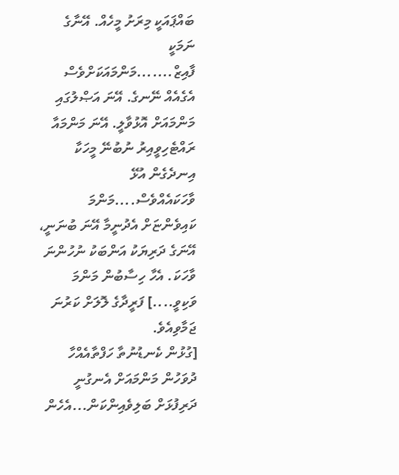ބައްޕައަކީ މިރަށު މީހެއް. އޭނާގެ ނަމަކީ ފާއިޒް.......މަންމައަކަށްވެސް އެގެއެއް ނޭނގެ. އޭނަ އަޞްލުގައި މަންމައަށް އޮޅުވާލީ. އޭނަ މަންމައާ ރައްޓެހިވީއިރު ނުބުނޭ މީހަކާ އިނދެގެން އުޅޭ ވާހަކައެއްވެސް....މަންމަ ކައިވެންޏަށް އެދުނީމާ އޭނަ ބުނަނީ، އޭނަގެ ދަރިޔަކު އަންބަކު ނުހުންނަ ވާހަކަ. އެހާ ހިސާބުން މަންމަ ވަކިވީ....] ފަރީދާގެ ލޮލަށް ކަރުނަ ޖަމާވިއެވެ.
[ގުޅުން ކެނޑުނުތާ ހަފްތާއެއްހާ ދުވަހުން މަންމައަށް އެނގުނީ ދަރިފުޅަށް ބަލިވެއިންކަން...އެހެން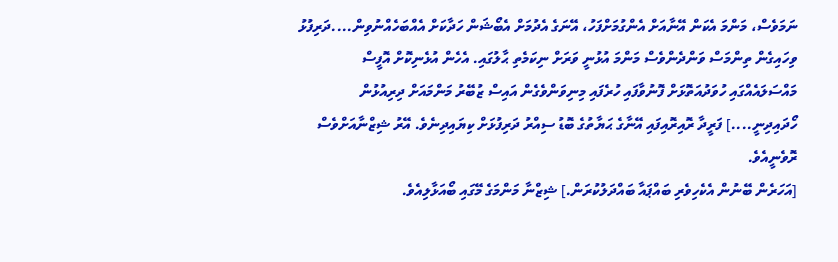ނަމަވެސް، މަންމަ އެކަން އޭނާއަށް އެންގުމަށްފަހު، އޭނަގެ އެދުމަށް އެބޯޝަން ހަދާކަށް އެއްބަހެއްނުވިން....ދަރިފުޅު ވިހައިގެން ތިންމަސް ވަންދެންވެސް މަންމަ އުޅުނީ ވަރަށް ނިކަމެތި ޙާލުގައި. އެހެން އުޅެނިކޮށް އޮފީސް މައްސަލައެއްގައި ހުވަދުއަތޮޅަށް ފޮނުވާފައި ހުރެފައި މިނިވަންވެގެން އައިސް ޒުބޭރު މަންމައަށް ދިރިއުޅުން ހޯދައިދިނީ....] ފަރީދާ ރޮއިރޮއިފައި އޭނާގެ ޙަޔާތުގެ ބޮޑު ސިއްރު ދަރިފުޅަށް ކިޔައިދިނެވެ. އޭރު ޝިޒްނާއަށްވެސް ރޮވެނީއެވެ.
[އަހަރެން ބޭނުން އެކެހިވެރި ބައްޕައާ ބައްދަލުކުރަން.] ޝިޒްނާ މަންމަގެ މޭގައި ބޯއަޅާލިއެވެ.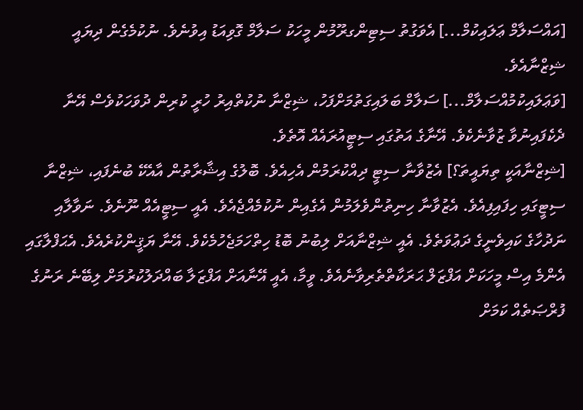[އައްސަލާމް ޢަލައިކުމް...] އެވަގުތު ސިޓިންގރޫމުން މީހަކު ސަލާމް ގޮވިއަޑު އިވުނެވެ. ނުކުމެގެން ދިޔައީ ޝިޒްނާއެވެ.
[ވަޢަލައިކުމުއްސަލާމް...] ސަލާމް ބަލައިގަތުމަށްފަހު، ޝިޒްނާ ނުކުތްއިރު ހުރީ ކުރިން ދުވަހަކުވެސް އޭނާ ދެކެފައިނުވާ ޒުވާނެކެވެ. އޭނާގެ އަތުގައި ސިޓީއުރައެއް އޮތެވެ.
[ޝިޒްނާއަކީ ތިޔައީތަ؟] އެޒުވާނާ ސިޓީ ދިއްކުރަމުން އެހިއެވެ. ބޮލުގެ އިޝާރާތުން އާއެކޭ ބުނެފައި، ޝިޒްނާ ސިޓީގައި ހިފައިފިއެވެ. އެޒުވާނާ ހިނިތުންވެލަމުން އެގެއިން ނުކުމެއްޖެއެވެ. އެއީ ސިޓީއެއް ނޫނެވެ. ނަވާލާއި ނަދުހާގެ ކައިވެނީގެ ދަޢުވަތެވެ. އެއީ ޝިޒްނާއަށް ލިބުނު ބޮޑު ހިތްހަމަޖެހުމެކެވެ. އޭނާ ޔަޤީންކުރެއެވެ. އެޙަފްލާގައި އެންމެ އިސް މީހަކަށް އަފްޒަލް ޙަރަކާތްތެރިވާނެއެވެ. ވީމާ، އެއީ އޭނާއަށް އަފްޒަލާ ބައްދަލުކުރުމަށް ލިބޭނެ ރަނުގެ ފުރްޞަތެއް ކަމަށް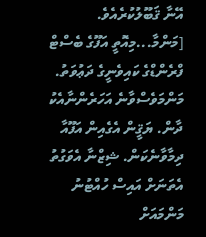އޭނާ ޤަބޫލުކުރެއެވެ.
[މަންމާ...މިއޮތީ އަފޫގެ ބެސްޓް ފްރެންޑްގެ ކައިވެނީގެ ދަޢުވަތު. މަންމަވެސްވާނެ އަހަރެންނާއެކު ދާން. ޔަޤީން އެގެއިން އަފޫއާ ދިމާވާނެކަން. ޝިޒްނާ އެވަގުތު އެތަނަށް އައިސް ހުއްޓުނު މަންމައަށް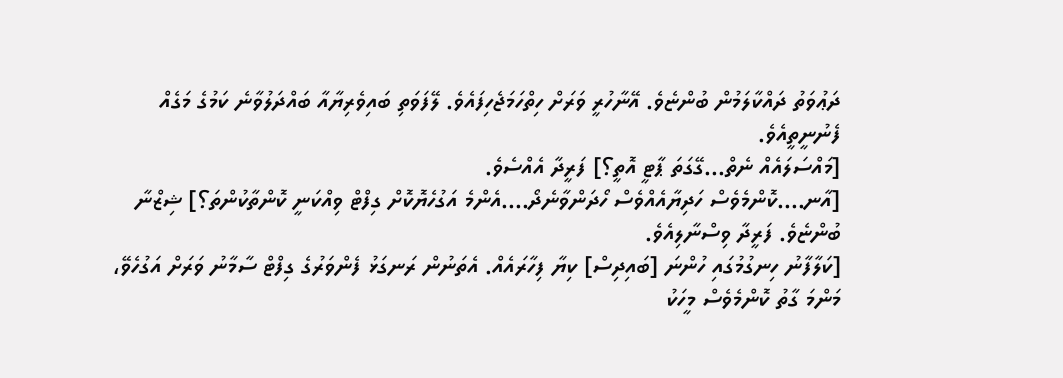ދަޢުވަތު ދައްކާލަމުން ބުންޏެވެ. އޭނާހުރީ ވަރަށް ހިތްހަމަޖެހިފައެވެ. ލޭފަވަތި ބައިވެރިޔާއާ ބައްދަލުވާނެ ކަމުގެ މަގެއް ފެނުނީތީއެވެ.
[މައްސަލައެއް ނެތް...ގޭގަތަ ޕާޓީ އޮތީ؟] ފަރީދާ އެއްސެވެ.
[އާނ....ކޮންމެވެސް ހަދިޔާއެއްވެސް ހޯދަންވާނެދޯ....އެންމެ އަގުހެޔޮކޮށް ގިފްޓް ވިއްކަނީ ކޮންތާކުންތަ؟] ޝިޒްނާ ބުންޏެވެ. ފަރީދާ ވިސްނާލިއެވެ.
[ކަލާފާނު ހިނގުމުގައި ހުންނަ [ބައިދިސް] ކިޔާ ފިހާރައެއް. އެތަނުން ރަނގަޅު ފެންވަރުގެ ގިފްޓް ސާމާނު ވަރަށް އަގުހެވޭ، މަންމަ ގާތު ކޮންމެވެސް މީހަކު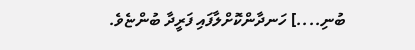ބުނި....] ހަނދާންކޮށްލާފައި ފަރީދާ ބުންޏެވެ.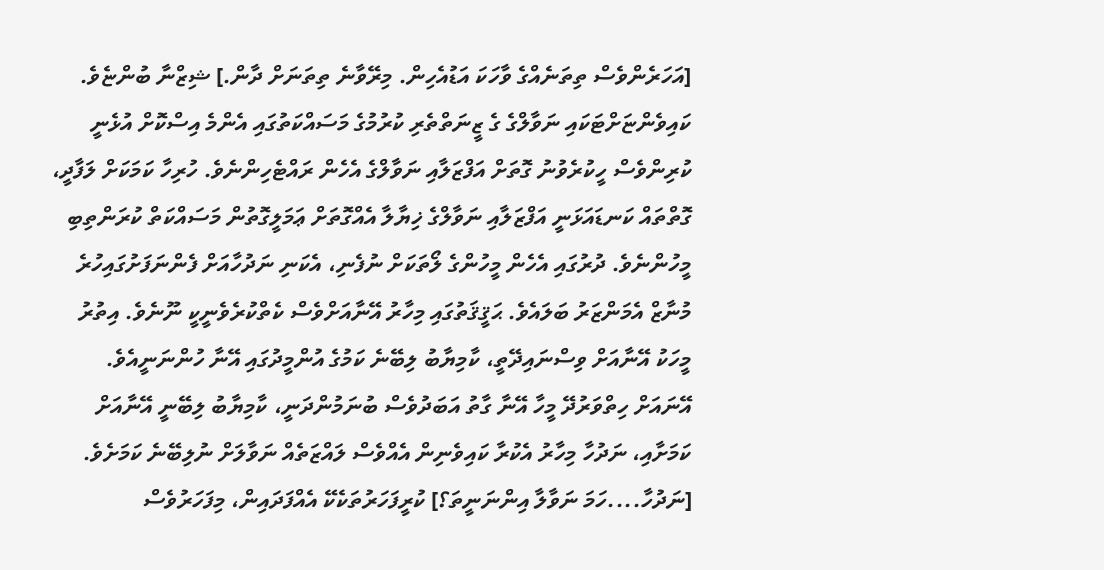[އަހަރެންވެސް ތިތަނެއްގެ ވާހަކަ އަޑުއެހިން. މިރޭވާނެ ތިތަނަށް ދާން.] ޝިޒްނާ ބުންޏެވެ.
ކައިވެންޏަށްޓަކައި ނަވާލްގެ ގެ ޒީނަތްތެރި ކުރުމުގެ މަސައްކަތުގައި އެންމެ އިސްކޮށް އުޅެނީ ކުރިންވެސް ހީކުރެވުނު ގޮތަށް އަފްޒަލާއި ނަވާލްގެ އެހެން ރައްޓެހިންނެވެ. ހުރިހާ ކަމަކަށް ލަފާދީ، ގޮތްތައް ކަނޑައަޅަނީ އަފްޒަލާއި ނަވާލްގެ ޚިޔާލާ އެއްގޮތަށް ޢަމަލީގޮތުން މަސައްކަތް ކުރަންތިބި މީހުންނެވެ. ދުރުގައި އެހެން މީހުންގެ ލޯތަކަށް ނުފެނި، އެކަނި ނަދުހާއަށް ފެންނަފަށުގައިހުރެ މުނާޒް އެމަންޒަރު ބަލައެވެ. ޙަޤީޤަތުގައި މިހާރު އޭނާއަށްވެސް ކެތްކުރެވެނީކީ ނޫނެވެ. އިތުރު މީހަކު އޭނާއަށް ވިސްނައިދޭތީ، ކާމިޔާބު ލިބޭނެ ކަމުގެ އުންމީދުގައި އޭނާ ހުންނަނީއެވެ. އޭނައަށް ހިތްވަރުދޭ މީހާ އޭނާ ގާތު އަބަދުވެސް ބުނަމުންދަނީ، ކާމިޔާބު ލިބޭނީ އޭނާއަށް ކަމަށާއި، ނަދުހާ މިހާރު އެކުރާ ކައިވެނިން އެއްވެސް ލައްޒަތެއް ނަވާލަށް ނުލިބޭނެ ކަމަށެވެ.
[ނަދުހާ....ހަމަ ނަވާލާ އިންނަނީތަ؟] ކުރީފަހަރުތަކެކޭ އެއްފަދައިން، މިފަހަރުވެސް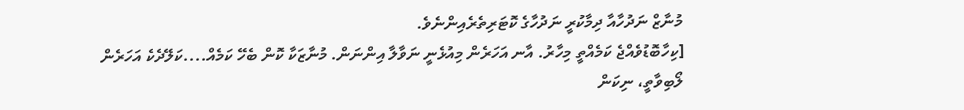މުނާޒް ނަދުހާއާ ދިމާކުރީ ނަދުހާގެ ކޮޓަރިތެރެއިންނެވެ.
[ކިހާބޮޑުވެއްޖެ ކަމެއްތީ މިހާރު. އާނ އަހަރެން މިއުޅެނީ ނަވާލާ އިންނަން. މުނާޒަކާ ކޮން ބެހޭ ކަމެއް....ކަލޭދެކެ އަހަރެން ލޯބިވާތީ، ނިކަން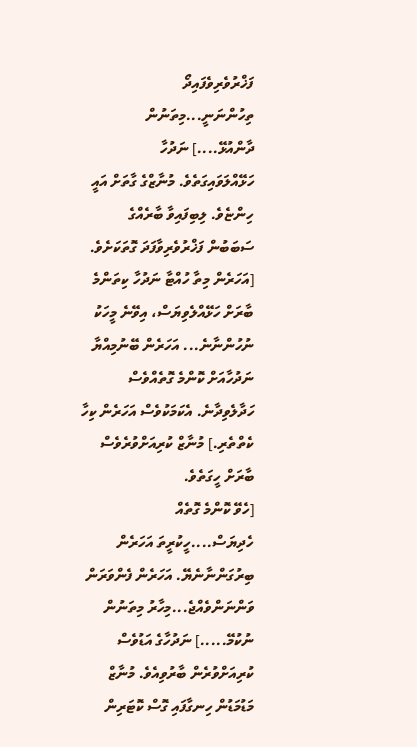ފަޚްރުވެރިވެފައިދޯ ތިހުންނަނީ...މިތަނުން ދާންއުޅޭ....] ނަދުހާ ހަޅޭއްލަވައިގަތެވެ. މުނާޒްގެ ގާތަށް އައީ ހިންޏެވެ. ލިބިފައިވާ ބާރެއްގެ ސަބަބުން ފަޚްރުވެރިވާފަދަ ގޮތަކަށެވެ.
[އަހަރެން މިތާ ހުއްޓާ ނަދުހާ ކިތަންމެ ބާރަށް ހަޅޭއްލެވިޔަސް، އިވޭނެ މީހަކު ނުހުންނާނެ... އަހަރެން ބޭނުމިއްޔާ ނަދުހާއަށް ކޮންމެ ގޮތެއްވެސް ހަދާލެވިދާނެ. އެކަމަކުވެސް އަހަރެން ކިހާ ކެތްތެރި.] މުނާޒް ކުރިއަށްވުރެވެސް ބާރަށް ހީގަތެވެ.
[ހެވޭ ކޮންމެ ގޮތެއް ހެދިޔަސް....ހީކުރީތަ އަހަރެން ބިރުގަންނާނެޔޭ. އަހަރެން ފެންވަރަން ވަންނަންވެއްޖެ...މިހާރު މިތަނުން ނުކުމޭ.....] ނަދުހާގެ އަޑުވެސް ކުރިއަށްވުރެން ބާރުވިއެވެ. މުނާޒް މަޑުމަޑުން ހިނގާފައި ގޮސް ކޮޓަރިން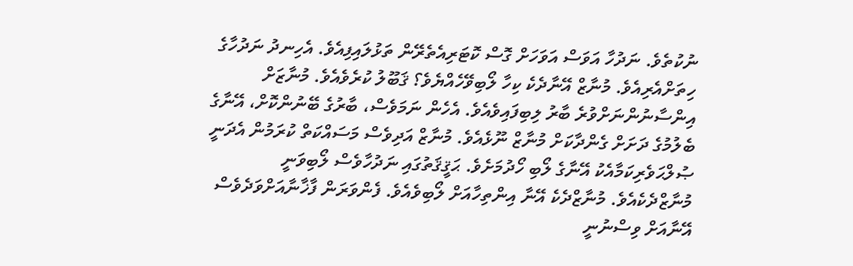ނުކުތެވެ. ނަދުހާ އަވަސް އަވަހަށް ގޮސް ކޮޓަރިއެތެރޭން ތަޅުލައިފިއެވެ. އެހިނދު ނަދުހާގެ ހިތަށްއެރިއެވެ. މުނާޒް އޭނާދެކެ ކިހާ ލޯބިވޭހެއްޔެވެ؟ ޤަބޫލު ކުރެވެއެވެ. މުނާޒަށް އިންސާނުންނަށްވުރެ ބާރު ލިބިފައިވެއެވެ. އެހެން ނަމަވެސް، ބާރުގެ ބޭނުންކޮށް، އޭނާގެ ބެލުމުގެ ދަށަށް ގެންދާކަށް މުނާޒް ނޫޅެއެވެ. މުނާޒް އަދިވެސް މަސައްކަތް ކުރަމުން އެދަނީ ޞުލްޙަވެރިކަމާއެކު އޭނާގެ ލޯބި ހޯދުމަށެވެ. ޙަޤީޤަތުގައި ނަދުހާވެސް ލޯބިވަނީ މުނާޒްދެކެއެވެ. މުނާޒްދެކެ އޭނާ އިންތިހާއަށް ލޯބިވެއެވެ. ފެންވަރަން ފާޚާނާއަށްވަދެވެސް އޭނާއަށް ވިސްނުނީ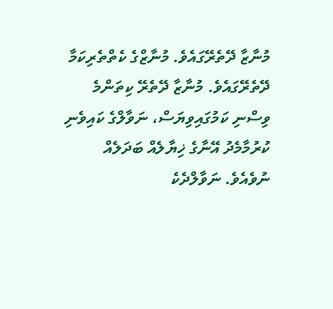މުނާޒާ ދޭތެރޭގައެވެ. މުނާޒްގެ ކެތްތެރިކަމާ ދޭތެރޭގައެވެ. މުނާޒާ ދޭތެރޭ ކިތަންމެ ވިސްނި ކަމުގައިވިޔަސް، ނަވާލްގެ ކައިވެނި ކުރުމާމެދު އޭނާގެ ޚިޔާލެއް ބަދަލެއް ނުވެއެވެ. ނަވާލްދެކެ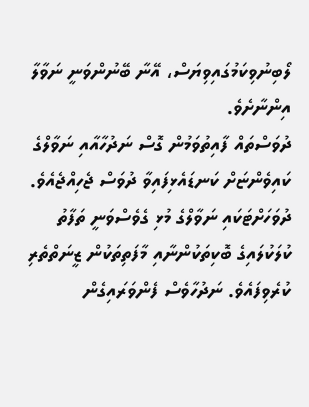ލޯބިނުވިކަމުގައިވިޔަސް، އޭނާ ބޭނުންވަނީ ނަވާލާ އިންނާށެވެ.
ދުވަސްތައް ފާއިތުވަމުން ގޮސް ނަދުހާއާއި ނަވާލްގެ ކައިވެންޏަށް ކަނޑައެޅިފައިވާ ދުވަސް ޖެހިއްޖެއެވެ. ދުވަހަށްޓަކައި ނަވާލްގެ މުޅި ގެވެސްވަނީ ތަފާތު ކުލަކުލައިގެ ބޮކިތަކުންނާއި މާފަތިތަކުން ޒީނަތްތެރި ކުރެވިފައެވެ. ނަދުހާވެސް ފެންވަރައިގެން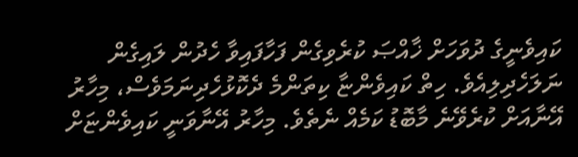ކައިވެނީގެ ދުވަހަށް ޚާއްޞަ ކުރެވިގެން ފަހާފައިވާ ހެދުން ލައިގެން ނަލަހެދިލިއެވެ. ހިތް ކައިވެންޏާ ކިތަންމެ ދެކޮޅުހެދިނަމަވެސް، މިހާރު އޭނާއަށް ކުރެވޭނެ މާބޮޑު ކަމެއް ނެތެވެ. މިހާރު އޭނާވަނީ ކައިވެންޏަށް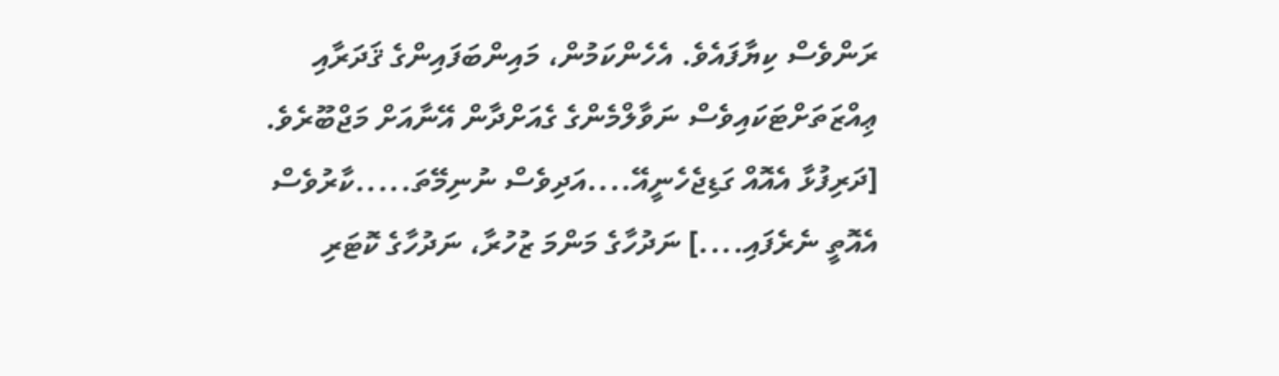ރަންވެސް ކިޔާފައެވެ. އެހެންކަމުން، މައިންބަފައިންގެ ޤަދަރާއި ޢިއްޒަތަށްޓަކައިވެސް ނަވާލްމެންގެ ގެއަށްދާން އޭނާއަށް މަޖްބޫރެވެ.
[ދަރިފުޅާ އެއޮއް ގަޑިޖެހެނީއޭ....އަދިވެސް ނުނިމޭތަ.....ކާރުވެސް އެއޮތީ ނެރެފައި....] ނަދުހާގެ މަންމަ ޒުހުރާ، ނަދުހާގެ ކޮޓަރި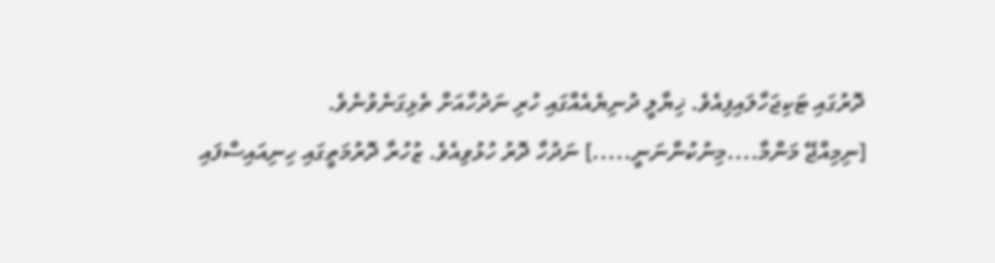ދޮރުގައި ޓަކިޖަހާލައިފިއެވެ. ޚިޔާލީ ދުނިޔެއެއްގައި ހުރި ނަދުހާއަށް ތެޅިގަނެވުނެވެ.
[ނިމިއްޖޭ މަންމާ....މިނުކުންނަނީ.....] ނަދުހާ ދޮރު ހުޅުވިއެވެ. ޒުހުރާ ދޮރުމަތީގައި ހިނިއައިސްފައި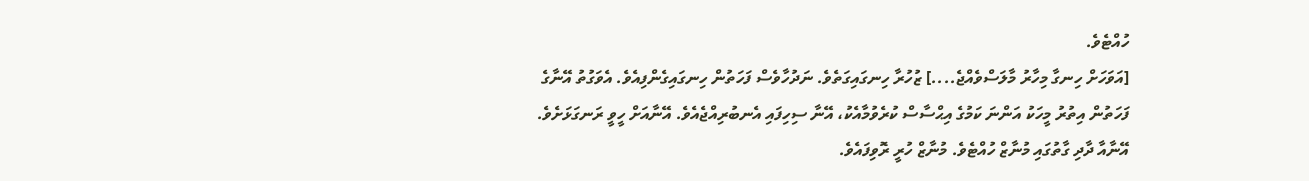ހުއްޓެވެ.
[އަވަހަށް ހިނގާ މިހާރު މާލަސްވެއްޖެ....] ޒުހުރާ ހިނގައިގަތެވެ. ނަދުހާވެސް ފަހަތުން ހިނގައިގެންފިއެވެ. އެވަގުތު އޭނާގެ ފަހަތުން އިތުރު މީހަކު އަންނަ ކަމުގެ އިޙްސާސް ކުރެވުމާއެކު، އޭނާ ސިހިފައި އެނބުރިއްޖެއެވެ. އޭނާއަށް ހީވީ ރަނގަޅަށެވެ. އޭނާއާ ދާދި ގާތުގައި މުނާޒް ހުއްޓެވެ. މުނާޒް ހުރީ ރޮވިފައެވެ.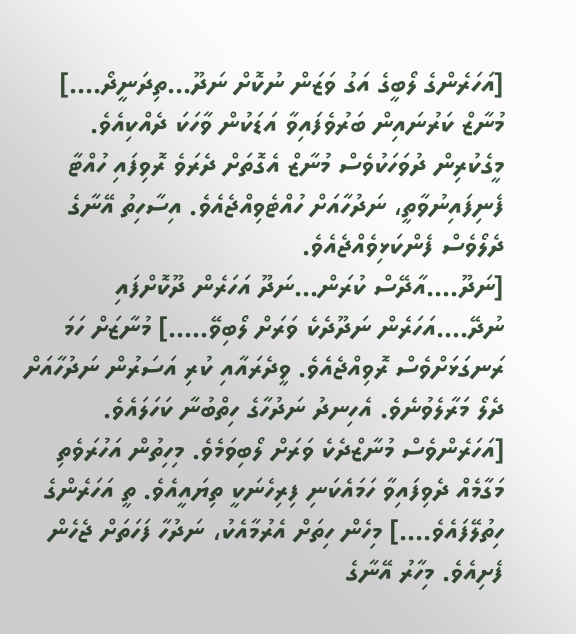[އަހަރެންގެ ލޯބީގެ އަގު ވަޒަން ނުކޮށް ނަދޫ...ތިދަނީދޯ....] މުނާޒް ކަރުނައިން ބަރުވެފައިވާ އަޑަކުން ވާހަކަ ދެއްކިއެވެ. މީގެކުރިން ދުވަހަކުވެސް މުނާޒް އެގޮތަށް ދެރަވެ ރޮވިފައި ހުއްޓާ ފެނިފައިނުވާތީ، ނަދުހާއަށް ހުއްޓެވިއްޖެއެވެ. އިސާހިތު އޭނާގެ ދެލޯވެސް ފެންކަޅިވެއްޖެއެވެ.
[ނަދޫ....އާދޭސް ކުރަން...ނަދޫ އަހަރެން ދޫކޮށްފައި ނުދޭ....އަހަރެން ނަދޫދެކެ ވަރަށް ލޯބިވޭ.....] މުނާޒަށް ހަމަ ރަނގަޅަށްވެސް ރޮވިއްޖެއެވެ. ވީދެރައާއި ކުރި އަސަރުން ނަދުހާއަށް ދެލޯ މަރާލެވުނެވެ. އެހިނދު ނަދުހާގެ ހިތްބުނާ ކަހަލައެވެ.
[އަހަރެންވެސް މުނާޒްދެކެ ވަރަށް ލޯބިވަމެވެ. މިހިތުން އަހުރަވެތި މަގާމެއް ދެވިފައިވާ ހަމައެކަނި ފިރިހެނަކީ ތިޔައީއެވެ. ތީ އަހަރެންގެ ހިތުލޭފައެވެ....] މިހެން ހިތަށް އެރުމާއެކު، ނަދުހާ ފަހަތަށް ޖެހެން ފެށިއެވެ. މިހާރު އޭނާގެ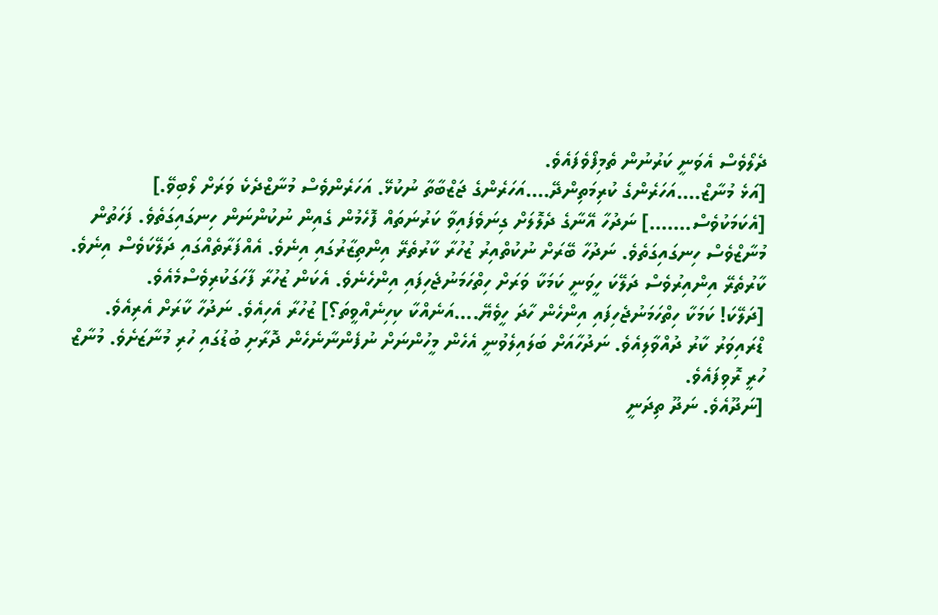ދެލޯވެސް އެވަނީ ކަރުނުން ތެމިފޯވެފައެވެ.
[އަޅެ މުނާޒް....އަހަރެންގެ ކުރިމަތިންދޭ....އަހަރެންގެ ޖަޒްބާތާ ނުކުޅޭ. އަހަރެންވެސް މުނާޒްދެކެ ވަރަށް ލޯބިވޭ.]
[އެކަމަކުވެސް.......] ނަދުހާ އޭނާގެ ދެލޮލަށް ގިނަވެފައިވާ ކަރުނަތައް ފޮހެމުން ގެއިން ނުކުންނަން ހިނގައިގަތެވެ. ފަހަތުން މުނާޒްވެސް ހިނގައިގަތެވެ. ނަދުހާ ބޭރަށް ނުކުތްއިރު ޒުހުރާ ކާރުތެރޭ އިންތިޒާރުގައި އިނެވެ. އެއްފަރާތެއްގައި ދަލޭކަވެސް އިނެވެ. ކާރުތެރޭ އިންއިރުވެސް ދަލޭކަ ހީވަނީ ކަމަކާ ވަރަށް ހިތްހަމަނުޖެހިފައި އިންހެނެވެ. އެކަން ޒުހުރާ ފާހަގަކުރިވެސްމެއެވެ.
[ދަލޭކަ! ކަމަކާ ހިތްހަމަނުޖެހިފައި އިންހެން ހާދަ ހީވެޔޭ....އަނެއްކާ ކިހިނެއްވީތަ؟] ޒުހުރާ އެހިއެވެ. ނަދުހާ ކާރަށް އެރިއެވެ. ޑްރައިވަރު ކާރު ދުއްވާލިއެވެ. ނަދުހާއަށް ބަލައިލެވުނީ އެހެން މީހުންނަށް ނުފެންނާނެހެން ދޮރާށި ބުޑުގައި ހުރި މުނާޒަށެވެ. މުނާޒް ހުރީ ރޮވިފައެވެ.
[ނަދޫއެވެ. ނަދޫ ތިދަނީ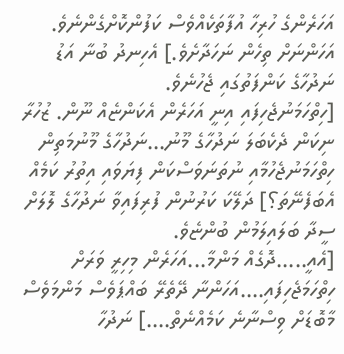އަހަރެންގެ ހުރިހާ އުފާތަކެއްވެސް ކަފުންކޮށްގެންނެވެ. އަހަންނަށް ތިހެން ނަހަދާށެވެ.] އެހިނދު ބުނާ އަޑު ނަދުހާގެ ކަންފަތުގައި ޖެހުނެވެ.
[ހިތްހަމަނުޖެހިފައި އިނީ އަހަރެން އެކަންޏެއް ނޫން. ޒުހުރާ ނިކަން ދެކެބަލަ ނަދުހާގެ މޫނު...ނަދުހާގެ މޫނުމަތިން ހިތްހަމަނުޖެހުމާއި ނުތަނަވަސްކަން ފިޔަވައި އިތުރު ކަމެއް އެބަފެނޭތަ؟] ދަލޭކަ ކަރުނުން ފުރިފައިވާ ނަދުހާގެ ލޮލަށް ސީދާ ބަލައިލަމުން ބުންޏެވެ.
[އެއީ.....ދޮގެއް މަންމާ...އަހަރެން މިހިރީ ވަރަށް ހިތްހަމަޖެހިފައި....އަހަންނާ ދޭތެރޭ ބައްޕަވެސް މަންމަވެސް މާބޮޑަށް ވިސްނާނެ ކަމެއްނެތް....] ނަދުހާ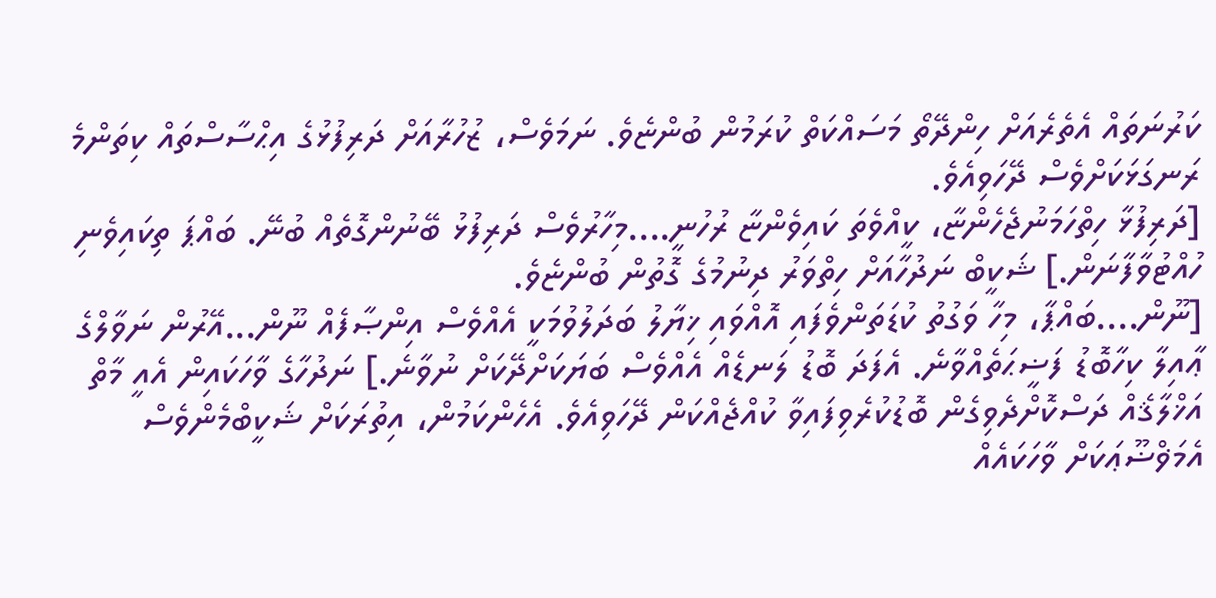ކަރުނަތައް އެތެރެއަށް ހިންދޭތޯ މަސައްކަތް ކުރަމުން ބުންޏެވެ. ނަމަވެސް، ޒުހުރާއަށް ދަރިފުޅުގެ އިޙްސާސްތައް ކިތަންމެ ރަނގަޅަކަށްވެސް ދޭހަވިއެވެ.
[ދަރިފުޅާ ހިތްހަމަނުޖެހެންޏާ، ކީއްވެތަ ކައިވެންޏާ ރުހުނީ....މިހާރުވެސް ދަރިފުޅު ބޭނުންގޮތެއް ބުނޭ. ބައްޕަ ތިކައިވެނި ހުއްޓުވާފާނަން.] ޝަކީބް ނަދުހާއަށް ހިތްވަރު ދިނުމުގެ ގޮތުން ބުންޏެވެ.
[ނޫން....ބައްޕާ، މިހާ ވަގުތު ކުޑަތަންވެފައި އޮއްވައި ޚިޔާލު ބަދަލުވުމަކީ އެއްވެސް އިންޞާފެއް ނޫން...އޭރުން ނަވާލްގެ ޢާއިލާ ކިހާބޮޑު ފަޟީޙަތެއްވާނެ. އެފަދަ ބޮޑު ލަނޑެއް އެއްވެސް ބަޔަކަށްދޭކަށް ނުވާނެ.] ނަދުހާގެ ވާހަކައިން އެއީ މާތް އަޚްލާޤެއް ދަސްކޮށްދެވިގެން ބޮޑުކުރެވިފައިވާ ކުއްޖެއްކަން ދޭހަވިއެވެ. އެހެންކަމުން، އިތުރަކަށް ޝަކީބްމެންވެސް އެމަޥްޟޫޢަކަށް ވާހަކައެއް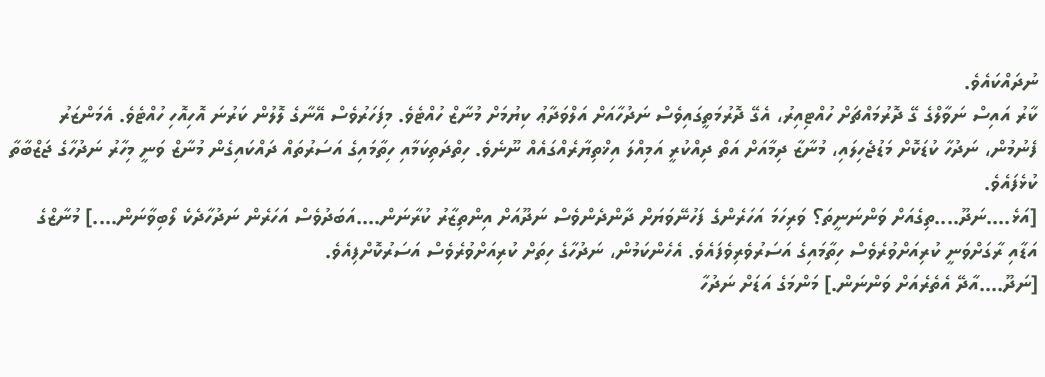ނުދައްކައެވެ.
ކާރު އައިސް ނަވާލްގެ ގޭ ދޮރުމައްޗަށް ހުއްޓިއިރު، އެގޭ ދޮރުމަތީގައިވެސް ނަދުހާއަށް އަލްވަދާޢު ކިޔުމަށް މުނާޒް ހުއްޓެވެ. މިފަހަރުވެސް އޭނާގެ ލޮލުން ކަރުނަ އޮހިއޮހި ހުއްޓެވެ. އެމަންޒަރު ފެނުމުން، ނަދުހާ ކުޑަކޮށް މަޑުޖެހިލައި، މުނާޒާ ދިމާއަށް އަތް ދިއްކުރީ އަމިއްލަ އިޚްތިޔާރެއްގައެއް ނޫނެވެ. ހިތްދަތިކަމާއި ހިތާމައިގެ އަސަރުތައް ދައްކައިގެން މުނާޒް ވަނީ މިހާރު ނަދުހާގެ ޖަޒްބާތާ ކުޅެފައެވެ.
[އަޅެ....ނަދޫ....ތިގެއަށް ވަންނަނީތަ؟ ވަރިހަމަ އަހަރެންގެ ފަހުނޭވަޔަށް ދާންދެންވެސް ނަދޫއަށް އިންތިޒާރު ކުރާނަން....އަބަދުވެސް އަހަރެން ނަދުހާދެކެ ލޯބިވާނަން....] މުނާޒްގެ އަޑާއި ރާގަށްވަނީ ކުރިއަށްވުރެވެސް ހިތާމައިގެ އަސަރުވެރިވެފައެވެ. އެހެންކަމުން، ނަދުހާގެ ހިތަށް ކުރިއަށްވުރެވެސް އަސަރުކޮށްފިއެވެ.
[ނަދޫ....އާދޭ އެތެރެއަށް ވަންނަން.] މަންމަގެ އަޑަށް ނަދުހާ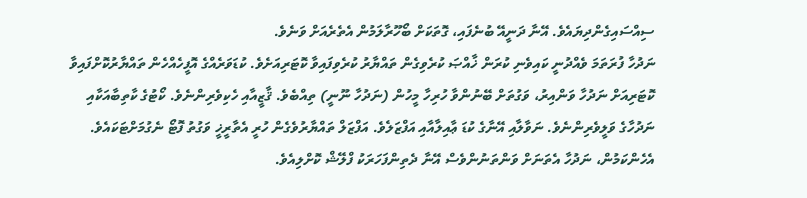ސިއްސައިގެންދިޔައެވެ. އޭނާ ދަނީއޭ ބުނެފައި، ގޮތަކަށް ބޯހޫރާލަމުން އެތެރެއަށް ވަނެވެ.
ނަދުހާ ފުރަތަމަ ވެއްދުނީ ކައިވެނި ކުރަން ޚާއްޞަ ކުރެވިގެން ތައްޔާރު ކުރެވިފައިވާ ކޮޓަރިއަށެވެ. ކުޑަވަރެއްގެ އޮފީހެއްހެން ތައްޔާރުކޮށްފައިވާ ކޮޓަރިއަށް ނަދުހާ ވަންއިރު، ވަގުތަށް ބޭނުންވާ ހުރިހާ މީހުން (ނަދުހާ ނޫނީ) ތިއްބެވެ. ޤާޒީއާއި ހެކިވެރިންނެވެ. ކޯޓުގެ ކާތިބާއަކާއި ނަދުހާގެ ވަލީވެރިންނެވެ. ނަވާލާއި އޭނާގެ ކުޑަ ޢާއިލާއާއި އަފްޒަލެވެ. އަފްޒަލް ތައްޔާރުވެގެން ހުރީ އެތާރީޚީ ވަގުތު ފޮޓޯ ނެގުމަށްޓަކައެވެ. އެހެންކަމުން، ނަދުހާ އެތަނަށް ވަންތަނުންވެސް އޭނާ ދެތިންފަހަރަކު ފްލޭޝް ކޮށްލިއެވެ.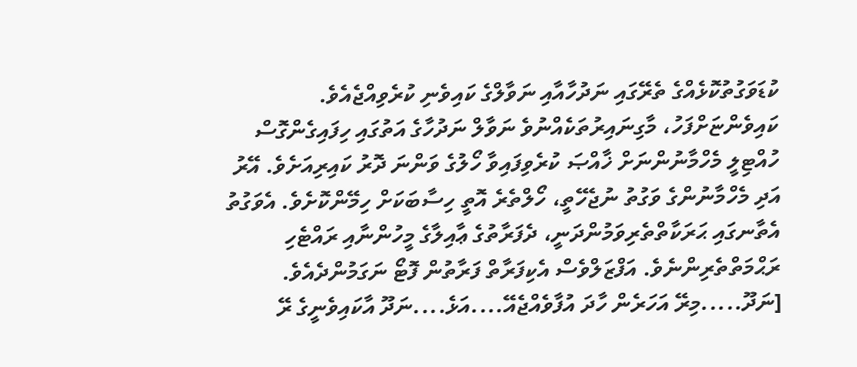ކުޑަވަގުތުކޮޅެއްގެ ތެރޭގައި ނަދުހާއާއި ނަވާލްގެ ކައިވެނި ކުރެވިއްޖެއެވެ. ކައިވެންޏަށްފަހު، މާގިނައިރުތަކެއްނުވެ ނަވާލް ނަދުހާގެ އަތުގައި ހިފައިގެންގޮސް ހުއްޓިލީ މެހްމާނުންނަށް ޚާއްޞަ ކުރެވިފައިވާ ހޯލުގެ ވަންނަ ދޮރު ކައިރިއަށެވެ. އޭރު އަދި މެހްމާނުންގެ ވަގުތު ނުޖެހޭތީ، ހޯލްތެރެ އޮތީ ހިސާބަކަށް ހިމޭންކޮށެވެ. އެވަގުތު އެތާނގައި ޙަރަކާތްތެރިވަމުންދަނީ، ދެފަރާތުގެ ޢާއިލާގެ މީހުންނާއި ރައްޓެހި ރަޙްމަތްތެރިންނެވެ. އަފްޒަލްވެސް އެކިފަރާތް ފަރާތުން ފޮޓޯ ނަގަމުންދެއެވެ.
[ނަދޫ.....މިރޭ އަހަރެން ހާދަ އުފާވެއްޖެއޭ....އަޅެ....ނަދޫ އާކައިވެނީގެ ރޭ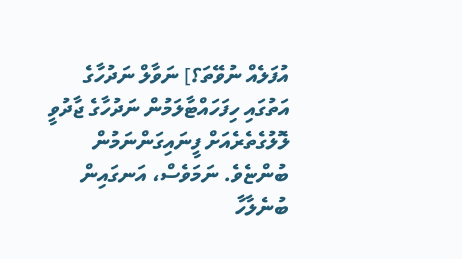އުފަލެއް ނުވޭތަ؟] ނަވާލް ނަދުހާގެ އަތުގައި ހިފަހައްޓާލަމުން ނަދުހާގެ ޖާދުވީ ލޮލުގެތެރެއަށް ފީނައިގަންނަމުން ބުންޏެވެ. ނަމަވެސް، އަނގައިން ބުނެލާހާ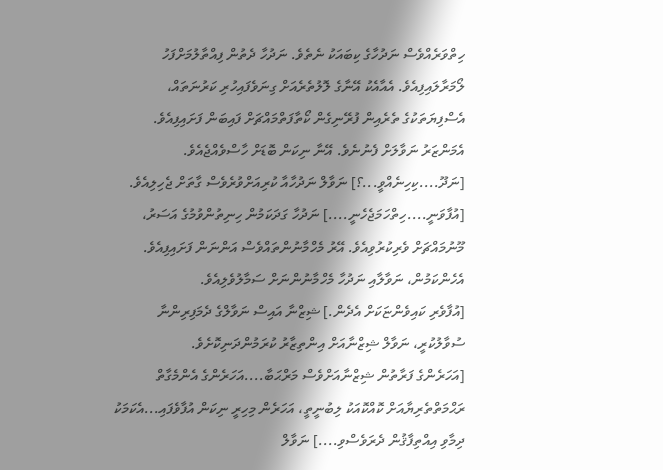ހިތްވަރެއްވެސް ނަދުހާގެ ކިބައަކު ނެތެވެ. ނަދުހާ ދެތުން ފިއްތާލުމަށްފަހު ލޯމަރާލައިފިއެވެ. އެއާއެކު އޭނާގެ ލޮލުތެރެއަށް ގިނަވެފައިހުރި ކަރުނަތައް، އެސްފިޔަތަކުގެ ތެރެއިން ފުރޭނިގެން ކޯތާފަތްމައްޗަށް ފައިބަން ފަށައިފިއެވެ. އެމަންޒަރު ނަވާލަށް ފެނުނެވެ. އޭނާ ނިކަން ބޮޑަށް ހާސްވެއްޖެއެވެ.
[ނަދޫ....ކިހިނެއްވީ...؟] ނަވާލް ނަދުހާއާ ކުރިއަށްވުރެވެސް ގާތަށް ޖެހިލިއެވެ.
[އުފާވަނީ....ހިތްހަމަޖެހެނީ....] ނަދުހާ ގަދަކަމުން ހިނިތުންވުމުގެ އަސަރު، މޫނުމައްޗަށް ވެރިކުރުވިއެވެ. އޭރު މެހްމާނުންތައްވެސް އަންނަން ފަށައިފިއެވެ. އެހެންކަމުން، ނަވާލާއި ނަދުހާ މެހްމާނުންނަށް ސަމާލުވެލިއެވެ.
[އުފާވެރި ކައިވެންޏަކަށް އެދެން.] ޝިޒްނާ އައިސް ނަވާލްގެ ދެމަފިރިންނާ ސުވާލުކުރީ، ނަވާލް ޝިޒްނާއަށް އިންތިޒާރު ކުރަމުންދަނިކޮށެވެ.
[އަހަރެންގެ ފަރާތުން ޝިޒްނާއަށްވެސް މަރްޙަބާ....އަހަރެންގެ އެންމެގާތް ރަޙްމަތްތެރިޔާއަށް ކޮއްކޮއަކު ލިބުނީތީ، އަހަރެން މިހިރީ ނިކަން އުފާވެފައި...އެކަމަކު ދިމާވި އިއްތިފާޤުން ދެރަވެސްވި....] ނަވާލް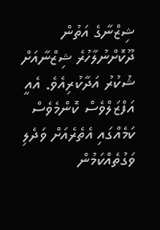ޝިޒްނާގެ އަތުން ދޫކޮށްނުލާހުރެ ޝިޒްނާއަށް ޝުކުރު އަދާކުރިއެވެ. އެއީ އަފްޒަލްވެސް ކޮންމެވެސް ކަމެއްގައި އެތެރެއަށް ވަދެލި ވަގުތެއްކަމުން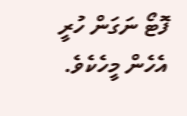ފޮޓޯ ނަގަން ހުރީ އެހެން މީހެކެވެ.